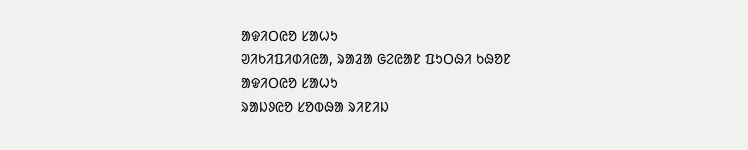ᱟᱫᱤᱛᱭᱚ ᱥᱟᱦᱩ
ᱣᱤᱠᱤᱯᱤᱰᱤᱭᱟ, ᱨᱟᱲᱟ ᱜᱮᱭᱟᱱ ᱯᱩᱛᱷᱤ ᱠᱷᱚᱱ
ᱟᱫᱤᱛᱭᱚ ᱥᱟᱦᱩ
ᱨᱟᱡᱽᱭᱚ ᱥᱚᱵᱷᱟ ᱨᱤᱱᱤᱡ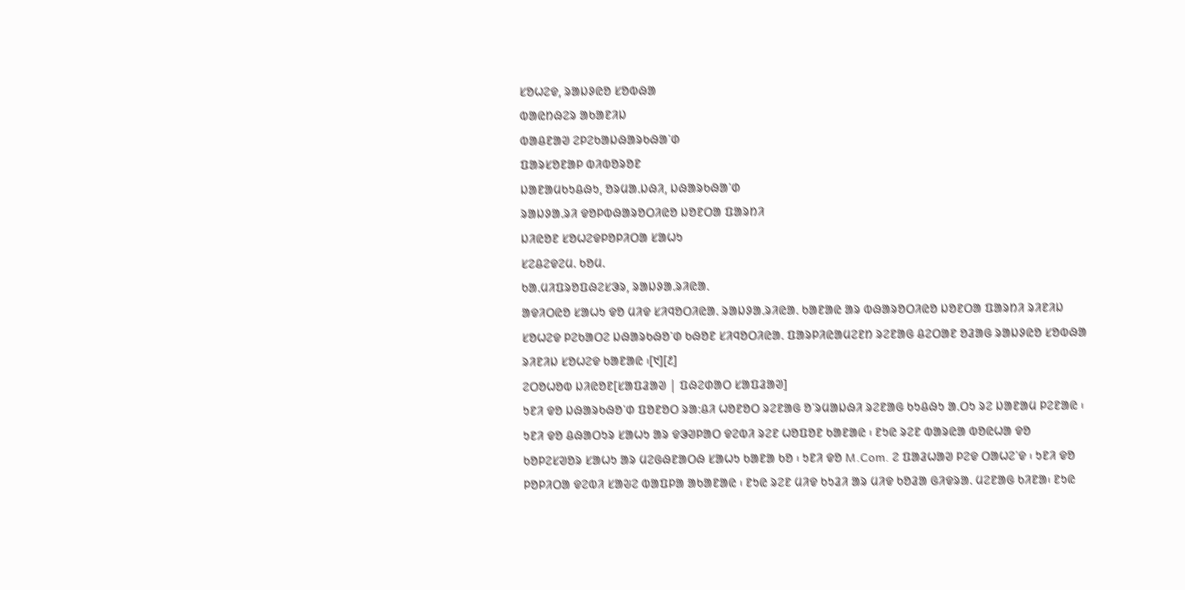ᱥᱚᱦᱮᱫ, ᱨᱟᱡᱽᱭᱚ ᱥᱚᱵᱷᱟ
ᱵᱟᱭᱴᱷᱮᱨ ᱟᱠᱟᱱᱤᱡ
ᱵᱟᱪᱱᱟᱣ ᱮᱞᱮᱠᱟᱡᱷᱟᱨᱠᱷᱟᱸᱰ
ᱯᱟᱨᱥᱚᱱᱟᱞ ᱵᱤᱵᱚᱨᱚᱱ
ᱡᱟᱱᱟᱢᱠᱩᱪᱷᱩ, ᱚᱨᱢᱟᱹᱡᱷᱤ, ᱡᱷᱟᱨᱠᱷᱟᱸᱰ
ᱨᱟᱡᱽᱟᱹᱨᱤ ᱫᱚᱞᱵᱷᱟᱨᱚᱛᱤᱭᱚ ᱡᱚᱱᱛᱟ ᱯᱟᱨᱴᱤ
ᱡᱤᱭᱚᱱ ᱥᱚᱦᱮᱫᱞᱚᱞᱤᱛᱟ ᱥᱟᱦᱩ
ᱥᱮᱪᱮᱫᱮᱢ. ᱠᱚᱢ.
ᱠᱟᱹᱢᱤᱯᱨᱚᱯᱷᱮᱥᱳᱨ, ᱨᱟᱡᱽᱟᱹᱨᱤᱭᱟᱹ
ᱟᱫᱤᱛᱭᱚ ᱥᱟᱦᱩ ᱫᱚ ᱢᱤᱫ ᱥᱤᱧᱚᱛᱤᱭᱟᱹ ᱨᱟᱡᱽᱟᱹᱨᱤᱭᱟᱹ ᱠᱟᱱᱟᱭ ᱟᱨ ᱵᱷᱟᱨᱚᱛᱤᱭᱚ ᱡᱚᱱᱛᱟ ᱯᱟᱨᱴᱤ ᱨᱤᱱᱤᱡ ᱥᱚᱦᱮᱫ ᱞᱮᱠᱟᱛᱮ ᱡᱷᱟᱨᱠᱷᱚᱸᱰ ᱠᱷᱚᱱ ᱥᱤᱧᱚᱛᱤᱭᱟᱹ ᱯᱟᱨᱞᱤᱭᱟᱢᱮᱱᱴ ᱨᱮᱱᱟᱜ ᱪᱮᱛᱟᱱ ᱚᱲᱟᱜ ᱨᱟᱡᱽᱭᱚ ᱥᱚᱵᱷᱟ ᱨᱤᱱᱤᱡ ᱥᱚᱦᱮᱫ ᱠᱟᱱᱟᱭ ᱾[᱑][᱒]
ᱮᱛᱚᱦᱚᱵ ᱡᱤᱭᱚᱱ[ᱥᱟᱯᱲᱟᱣ | ᱯᱷᱮᱰᱟᱛ ᱥᱟᱯᱲᱟᱣ]
ᱩᱱᱤ ᱫᱚ ᱡᱷᱟᱨᱠᱷᱚᱸᱰ ᱯᱚᱱᱚᱛ ᱨᱟᱺᱪᱤ ᱦᱚᱱᱚᱛ ᱨᱮᱱᱟᱜ ᱚᱸᱨᱢᱟᱡᱷᱤ ᱨᱮᱱᱟᱜ ᱠᱩᱪᱷᱩ ᱟᱹᱛᱩ ᱨᱮ ᱡᱟᱱᱟᱢ ᱞᱮᱱᱟᱭ ᱾ ᱩᱱᱤ ᱫᱚ ᱪᱷᱟᱛᱩᱨ ᱥᱟᱦᱩ ᱟᱨ ᱫᱳᱣᱞᱟᱛ ᱫᱮᱵᱤ ᱨᱮᱱ ᱦᱚᱯᱚᱱ ᱠᱟᱱᱟᱭ ᱾ ᱱᱩᱭ ᱨᱮᱱ ᱵᱟᱨᱭᱟ ᱵᱚᱭᱦᱟ ᱫᱚ ᱠᱚᱞᱮᱥᱣᱚᱨ ᱥᱟᱦᱩ ᱟᱨ ᱢᱮᱜᱷᱱᱟᱛᱷ ᱥᱟᱦᱩ ᱠᱟᱱᱟ ᱠᱚ ᱾ ᱩᱱᱤ ᱫᱚ M.Com. ᱮ ᱯᱟᱲᱦᱟᱣ ᱞᱮᱫ ᱛᱟᱦᱮᱸᱫ ᱾ ᱩᱱᱤ ᱫᱚ ᱞᱚᱞᱤᱛᱟ ᱫᱮᱵᱤ ᱥᱟᱶᱮ ᱵᱟᱯᱞᱟ ᱟᱠᱟᱱᱟᱭ ᱾ ᱱᱩᱭ ᱨᱮᱱ ᱢᱤᱫ ᱠᱩᱲᱤ ᱟᱨ ᱢᱤᱫ ᱠᱚᱲᱟ ᱜᱤᱫᱨᱟ. ᱢᱮᱱᱟᱜ ᱠᱤᱱᱟ᱾ ᱱᱩᱭ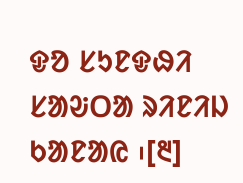ᱫᱚ ᱥᱩᱱᱫᱷᱤ ᱥᱟᱶᱛᱟ ᱨᱤᱱᱤᱡ ᱠᱟᱱᱟᱭ ᱾[᱓]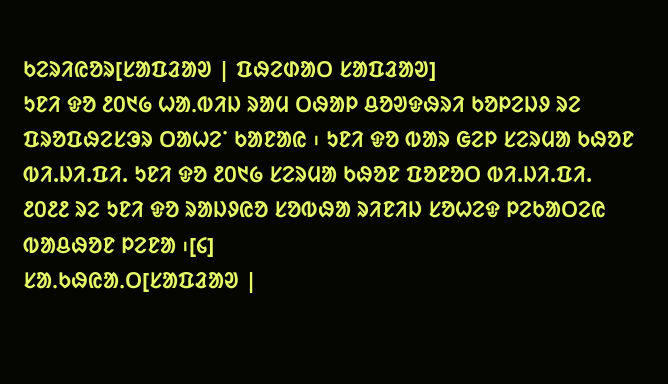ᱠᱮᱨᱤᱭᱚᱨ[ᱥᱟᱯᱲᱟᱣ | ᱯᱷᱮᱰᱟᱛ ᱥᱟᱯᱲᱟᱣ]
ᱩᱱᱤ ᱫᱚ ᱒᱐᱑᱙ ᱦᱟᱹᱵᱤᱡ ᱨᱟᱢ ᱛᱷᱟᱞ ᱪᱚᱣᱫᱷᱨᱤ ᱠᱚᱞᱮᱡᱽ ᱨᱮ ᱯᱨᱚᱯᱷᱮᱥᱳᱨ ᱛᱟᱦᱮᱸ ᱠᱟᱱᱟᱭ ᱾ ᱩᱱᱤ ᱫᱚ ᱵᱟᱨ ᱜᱮᱞ ᱥᱮᱨᱢᱟ ᱠᱷᱚᱱ ᱵᱤ.ᱡᱤ.ᱯᱤ. ᱩᱱᱤ ᱫᱚ ᱒᱐᱑᱙ ᱥᱮᱨᱢᱟ ᱠᱷᱚᱱ ᱯᱚᱱᱚᱛ ᱵᱤ.ᱡᱤ.ᱯᱤ. ᱒᱐᱒᱒ ᱨᱮ ᱩᱱᱤ ᱫᱚ ᱨᱟᱡᱽᱭᱚ ᱥᱚᱵᱷᱟ ᱨᱤᱱᱤᱡ ᱥᱚᱦᱮᱫ ᱞᱮᱠᱟᱛᱮᱭ ᱵᱟᱪᱷᱚᱱ ᱞᱮᱱᱟ ᱾[᱔]
ᱥᱟᱹᱠᱷᱭᱟᱹᱛ[ᱥᱟᱯᱲᱟᱣ |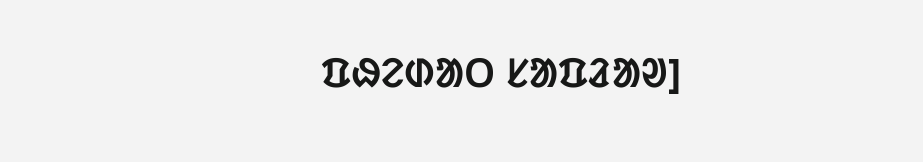ᱯᱷᱮᱰᱟᱛ ᱥᱟᱯᱲᱟᱣ]